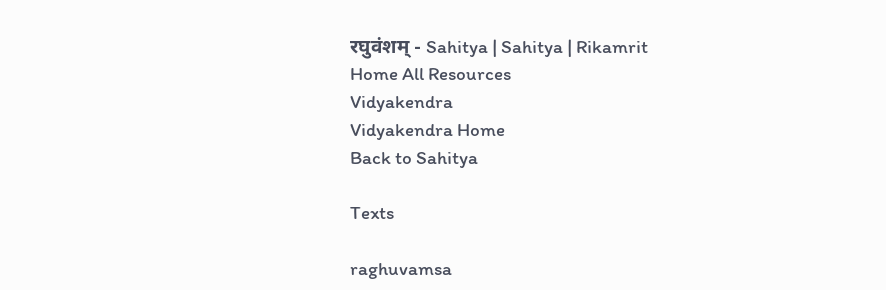रघुवंशम् - Sahitya | Sahitya | Rikamrit
Home All Resources
Vidyakendra
Vidyakendra Home
Back to Sahitya

Texts

raghuvamsa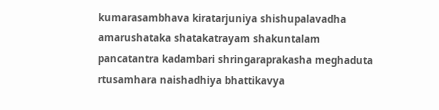kumarasambhava kiratarjuniya shishupalavadha amarushataka shatakatrayam shakuntalam pancatantra kadambari shringaraprakasha meghaduta rtusamhara naishadhiya bhattikavya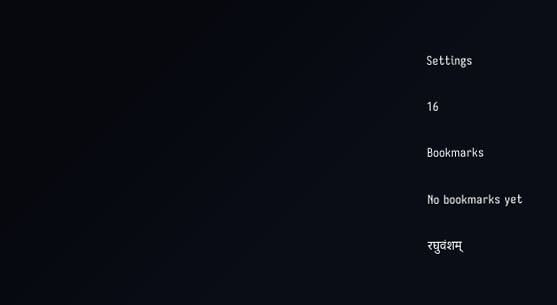Settings

16

Bookmarks

No bookmarks yet

रघुवंशम्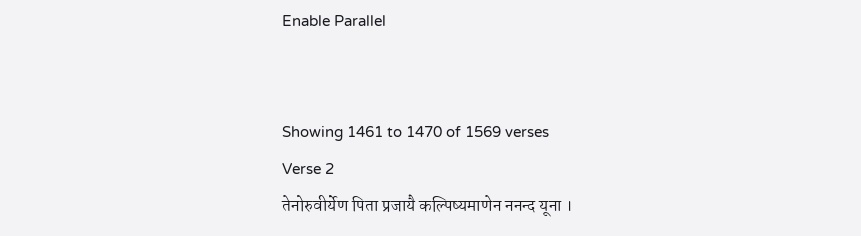Enable Parallel


Showing 1461 to 1470 of 1569 verses
Verse 2
तेनोरुवीर्येण पिता प्रजायै कल्पिष्यमाणेन ननन्द यूना ।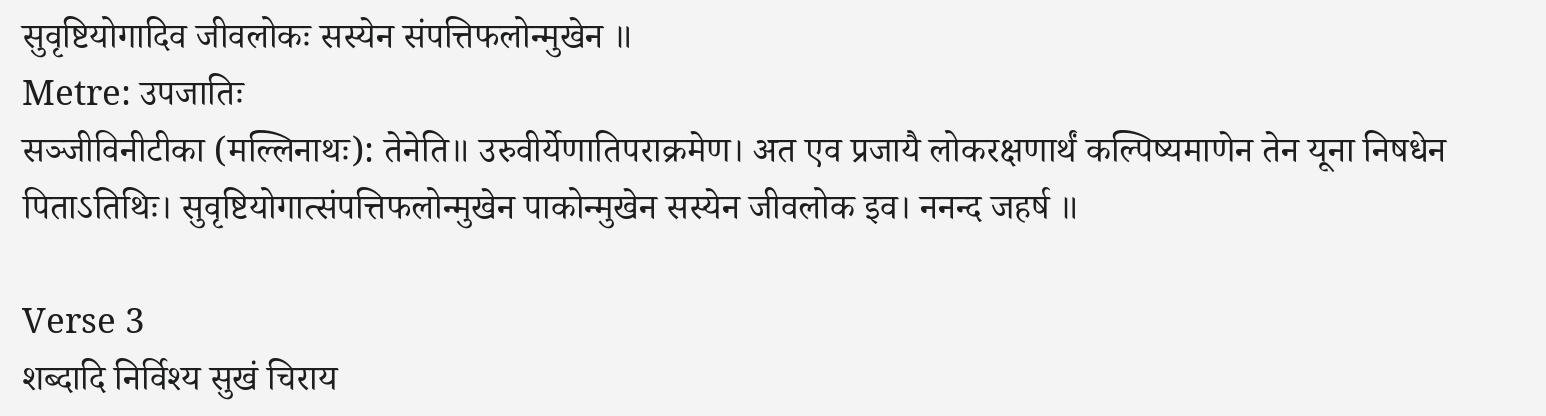सुवृष्टियोगादिव जीवलोकः सस्येन संपत्तिफलोन्मुखेन ॥
Metre: उपजातिः
सञ्जीविनीटीका (मल्लिनाथः): तेनेति॥ उरुवीर्येणातिपराक्रमेण। अत एव प्रजायै लोकरक्षणार्थं कल्पिष्यमाणेन तेन यूना निषधेन पिताऽतिथिः। सुवृष्टियोगात्संपत्तिफलोन्मुखेन पाकोन्मुखेन सस्येन जीवलोक इव। ननन्द जहर्ष ॥

Verse 3
शब्दादि निर्विश्य सुखं चिराय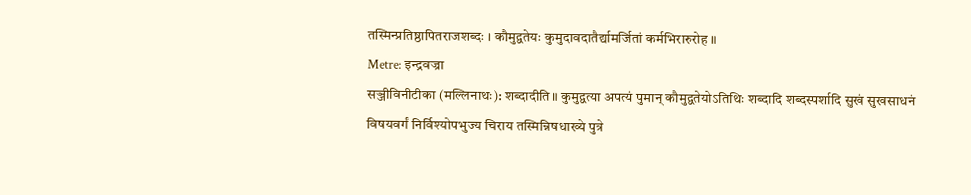तस्मिन्प्रतिष्ठापितराजशब्दः । कौमुद्वतेयः कुमुदावदातैर्द्यामर्जितां कर्मभिरारुरोह ॥
Metre: इन्द्रवज्रा
सञ्जीविनीटीका (मल्लिनाथः): शब्दादीति॥ कुमुद्वत्या अपत्यं पुमान् कौमुद्वतेयोऽतिथिः शब्दादि शब्दस्पर्शादि सुखं सुखसाधनं विषयवर्गं निर्विश्योपभुज्य चिराय तस्मिन्निषधाख्ये पुत्रे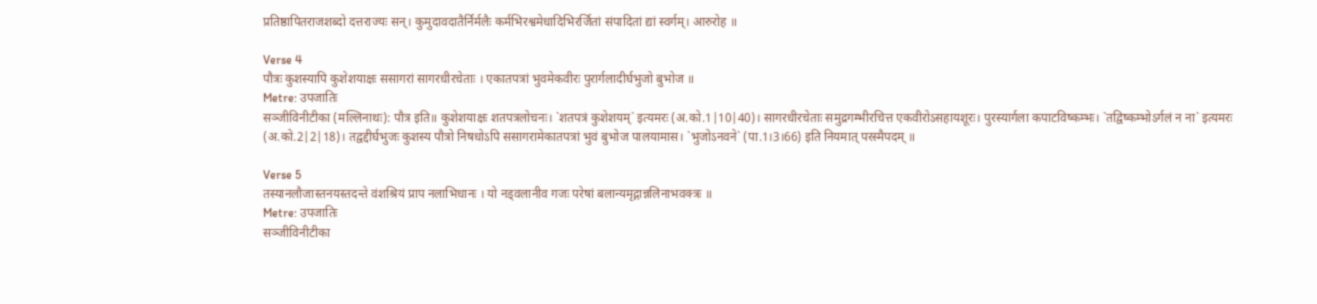प्रतिष्ठापितराजशब्दो दत्तराज्यः सन्। कुमुदावदातैर्निर्मलैः कर्मभिरश्वमेधादिभिरर्जितां संपादितां द्यां स्वर्गम्। आरुरोह ॥

Verse 4
पौत्रः कुशस्यापि कुशेशयाक्षः ससागरां सागरधीरचेताः । एकातपत्रां भुवमेकवीरः पुरार्गलादीर्घभुजो बुभोज ॥
Metre: उपजातिः
सञ्जीविनीटीका (मल्लिनाथः): पौत्र इति॥ कुशेशयाक्षः शतपत्रलोचनः। `शतपत्रं कुशेशयम्` इत्यमरः (अ.को.1|10|40)। सागरधीरचेताः समुद्रगम्भीरचित्त एकवीरोऽसहायशूरः। पुरस्यार्गला कपाटविष्कम्भः। `तद्विष्कम्भोऽर्गलं न ना` इत्यमरः (अ.को.2|2|18)। तद्वद्दीर्घभुजः कुशस्य पौत्रो निषधोऽपि ससागरामेकातपत्रां भुवं बुभोज पालयामास। `भुजोऽनवने` (पा.1।3।66) इति नियमात् परस्मैपदम् ॥

Verse 5
तस्यानलौजास्तनयस्तदन्ते वंशश्रियं प्राप नलाभिधानः । यो नड्वलानीव गजः परेषां बलान्यमृद्गान्नलिनाभवक्त्रः ॥
Metre: उपजातिः
सञ्जीविनीटीका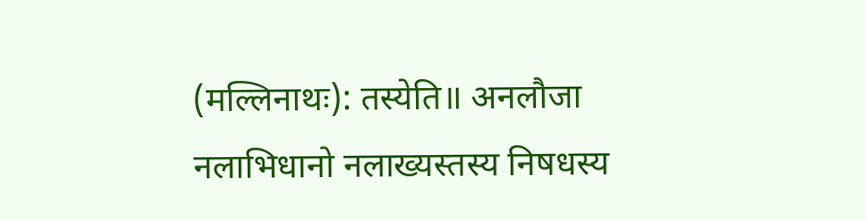(मल्लिनाथः): तस्येति॥ अनलौजा नलाभिधानो नलाख्यस्तस्य निषधस्य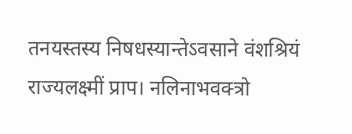तनयस्तस्य निषधस्यान्तेऽवसाने वंशश्रियं राज्यलक्ष्मीं प्राप। नलिनाभवक्त्रो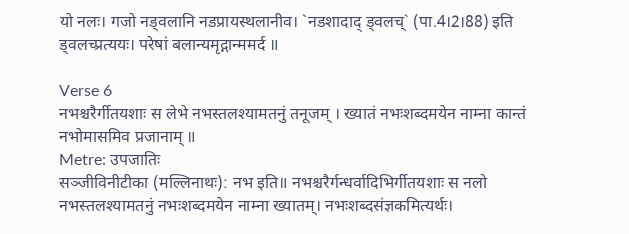यो नलः। गजो नड्वलानि नडप्रायस्थलानीव। `नडशादाद् ड्वलच्` (पा.4।2।88) इति ड्वलच्प्रत्ययः। परेषां बलान्यमृद्गान्ममर्द ॥

Verse 6
नभश्चरैर्गीतयशाः स लेभे नभस्तलश्यामतनुं तनूजम् । ख्यातं नभःशब्दमयेन नाम्ना कान्तं नभोमासमिव प्रजानाम् ॥
Metre: उपजातिः
सञ्जीविनीटीका (मल्लिनाथः): नभ इति॥ नभश्चरैर्गन्धर्वादिभिर्गीतयशाः स नलो नभस्तलश्यामतनुं नभःशब्दमयेन नाम्ना ख्यातम्। नभःशब्दसंज्ञकमित्यर्थः।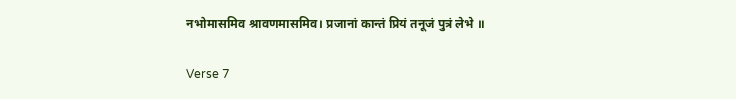नभोमासमिव श्रावणमासमिव। प्रजानां कान्तं प्रियं तनूजं पुत्रं लेभे ॥

Verse 7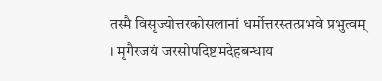तस्मै विसृज्योत्तरकोसलानां धर्मोत्तरस्तत्प्रभवे प्रभुत्वम् । मृगैरजयं जरसोपदिष्टमदेहबन्धाय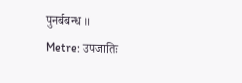पुनर्बबन्ध ॥
Metre: उपजातिः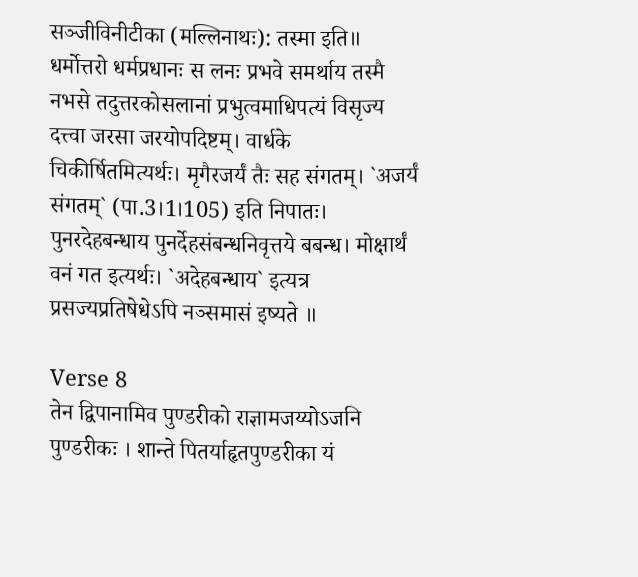सञ्जीविनीटीका (मल्लिनाथः): तस्मा इति॥ धर्मोत्तरो धर्मप्रधानः स लनः प्रभवे समर्थाय तस्मै नभसे तदुत्तरकोसलानां प्रभुत्वमाधिपत्यं विसृज्य दत्त्वा जरसा जरयोपदिष्टम्। वार्धके चिकीर्षितमित्यर्थः। मृगैरजर्यं तैः सह संगतम्। `अजर्यं संगतम्` (पा.3।1।105) इति निपातः। पुनरदेहबन्धाय पुनर्देहसंबन्धनिवृत्तये बबन्ध। मोक्षार्थं वनं गत इत्यर्थः। `अदेहबन्धाय` इत्यत्र प्रसज्यप्रतिषेधेऽपि नञ्समासं इष्यते ॥

Verse 8
तेन द्विपानामिव पुण्डरीको राज्ञामजय्योऽजनि पुण्डरीकः । शान्ते पितर्याहृतपुण्डरीका यं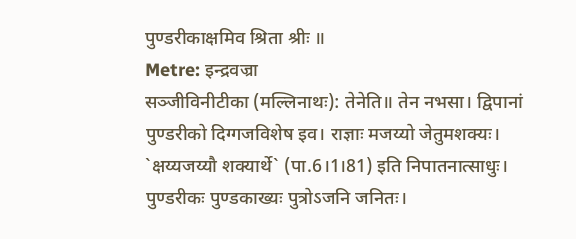पुण्डरीकाक्षमिव श्रिता श्रीः ॥
Metre: इन्द्रवज्रा
सञ्जीविनीटीका (मल्लिनाथः): तेनेति॥ तेन नभसा। द्विपानां पुण्डरीको दिग्गजविशेष इव। राज्ञाः मजय्यो जेतुमशक्यः। `क्षय्यजय्यौ शक्यार्थे` (पा.6।1।81) इति निपातनात्साधुः। पुण्डरीकः पुण्डकाख्यः पुत्रोऽजनि जनितः।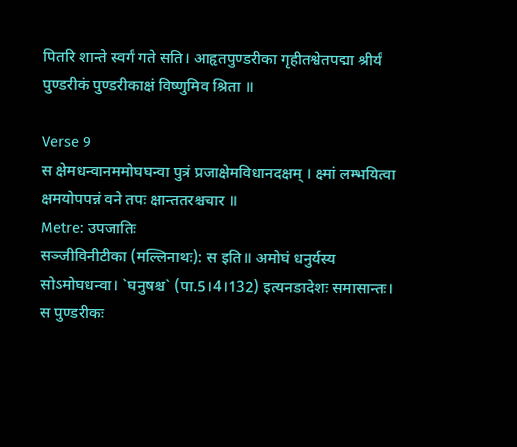पितरि शान्ते स्वर्गं गते सति। आहृतपुण्डरीका गृहीतश्वेतपद्मा श्रीर्यं पुण्डरीकं पुण्डरीकाक्षं विष्णुमिव श्रिता ॥

Verse 9
स क्षेमधन्वानममोघघन्वा पुत्रं प्रजाक्षेमविधानदक्षम् । क्ष्मां लम्भयित्वा क्षमयोपपन्नं वने तपः क्षान्ततरश्चचार ॥
Metre: उपजातिः
सञ्जीविनीटीका (मल्लिनाथः): स इति॥ अमोघं धनुर्यस्य सोऽमोघधन्वा। `घनुषश्च` (पा.5।4।132) इत्यनङादेशः समासान्तः। स पुण्डरीकः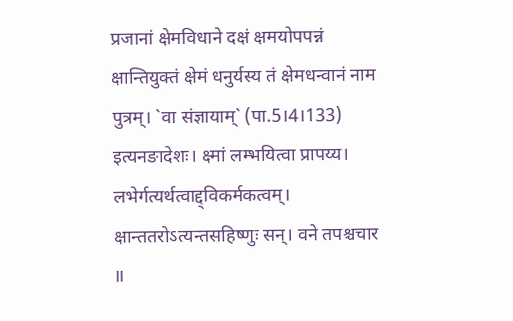प्रजानां क्षेमविधाने दक्षं क्षमयोपपन्नं क्षान्तियुक्तं क्षेमं धनुर्यस्य तं क्षेमधन्वानं नाम पुत्रम्। `वा संज्ञायाम्` (पा.5।4।133) इत्यनङादेशः। क्ष्मां लम्भयित्वा प्रापय्य। लभेर्गत्यर्थत्वाद्द्विकर्मकत्वम्। क्षान्ततरोऽत्यन्तसहिष्णुः सन्। वने तपश्चचार ॥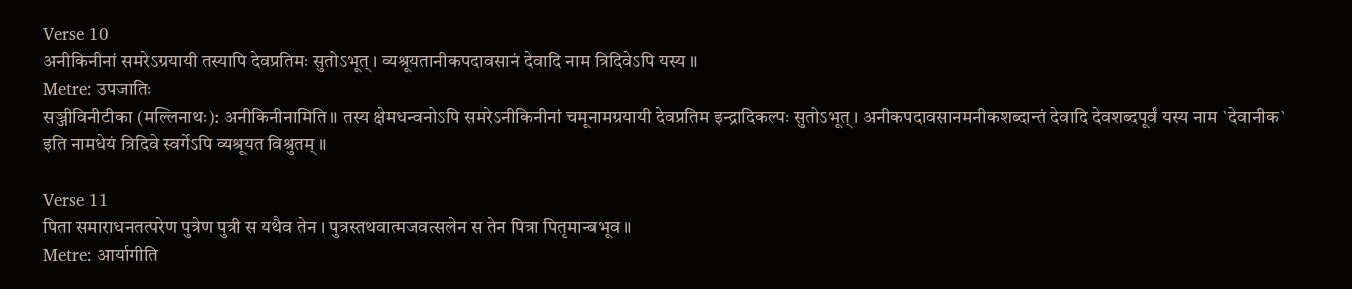Verse 10
अनीकिनीनां समरेऽग्रयायी तस्यापि देवप्रतिमः सुतोऽभूत् । व्यश्रूयतानीकपदावसानं देवादि नाम त्रिदिवेऽपि यस्य ॥
Metre: उपजातिः
सञ्जीविनीटीका (मल्लिनाथः): अनीकिनीनामिति॥ तस्य क्षेमधन्वनोऽपि समरेऽनीकिनीनां चमूनामग्रयायी देवप्रतिम इन्द्रादिकल्पः सुतोऽभूत्। अनीकपदावसानमनीकशब्दान्तं देवादि देवशब्दपूर्वं यस्य नाम `देवानीक` इति नामधेयं त्रिदिवे स्वर्गेऽपि व्यश्रूयत विश्रुतम् ॥

Verse 11
पिता समाराधनतत्परेण पुत्रेण पुत्री स यथैव तेन । पुत्रस्तथवात्मजवत्सलेन स तेन पित्रा पितृमान्बभूव ॥
Metre: आर्यागीति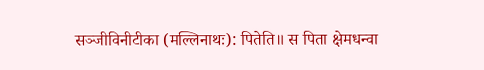सञ्जीविनीटीका (मल्लिनाथः): पितेति॥ स पिता क्षेमधन्वा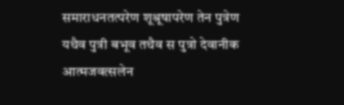समाराधनतत्परेण शूश्रूषापरेण तेन पुत्रेण यथैव पुत्री बभूव तथैव स पुत्रो देवानीक आत्मजवत्सलेन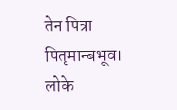तेन पित्रा पितृमान्बभूव। लोके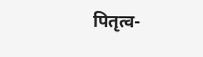पितृत्व-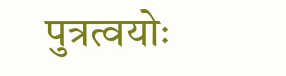पुत्रत्वयोः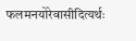फलमनयोरेवासीदित्यर्थः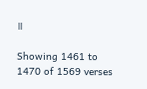॥

Showing 1461 to 1470 of 1569 verses